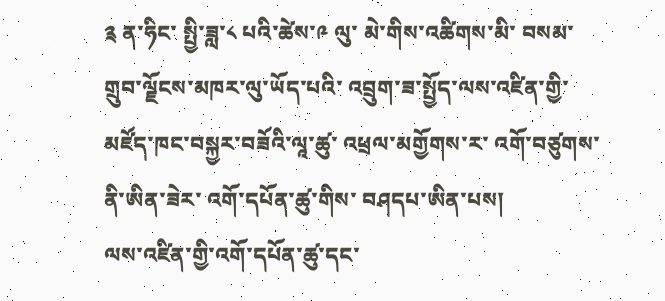༉ ན་ཧིང་ སྤྱི་ཟླ་༨ པའི་ཚེས་༩ ལུ་ མེ་གིས་འཚིགས་མི་ བསམ་གྲུབ་ལྗོངས་མཁར་ལུ་ཡོད་པའི་ འབྲུག་ཟ་སྤྱོད་ལས་འཛིན་གྱི་ མཛོད་ཁང་བསྐྱར་བཟོའི་ལཱ་ཚུ་ འཕྲལ་མགྱོགས་ར་ འགོ་བཙུགས་ནི་ཨིན་ཟེར་ འགོ་དཔོན་ཚུ་གིས་ བཤདཔ་ཨིན་པས།
ལས་འཛིན་གྱི་འགོ་དཔོན་ཚུ་དང་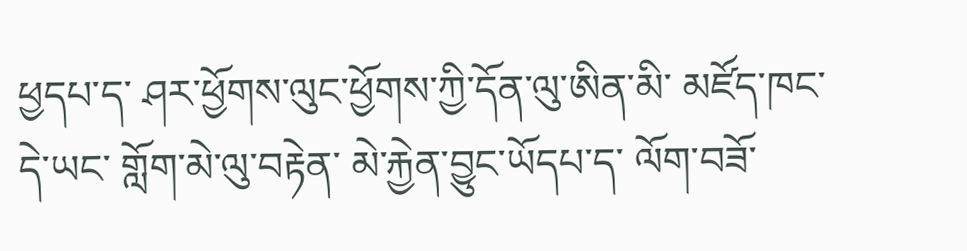ཕྱདཔ་ད་ ཤར་ཕྱོགས་ལུང་ཕྱོགས་ཀྱི་དོན་ལུ་ཨིན་མི་ མཛོད་ཁང་དེ་ཡང་ གློག་མེ་ལུ་བརྟེན་ མེ་རྐྱེན་བྱུང་ཡོདཔ་ད་ ལོག་བཟོ་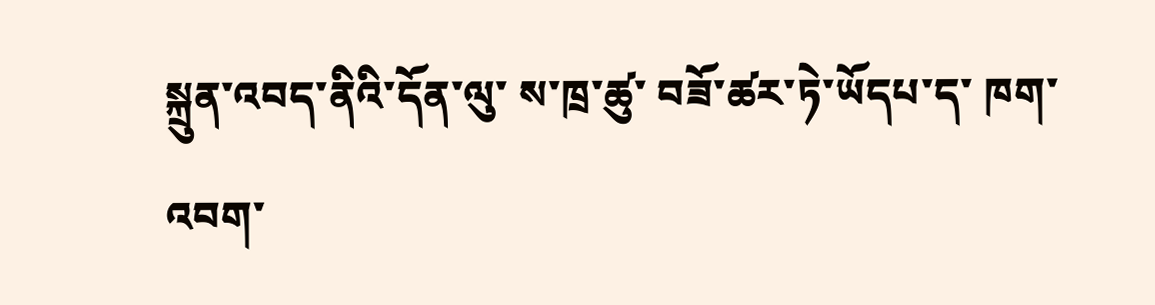སྐྲུན་འབད་ནིའི་དོན་ལུ་ ས་ཁྲ་ཚུ་ བཟོ་ཚར་ཏེ་ཡོདཔ་ད་ ཁག་འབག་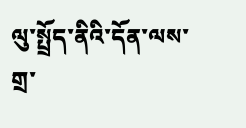ལུ་སྤྲོད་ནིའི་དོན་ལས་ གྲ་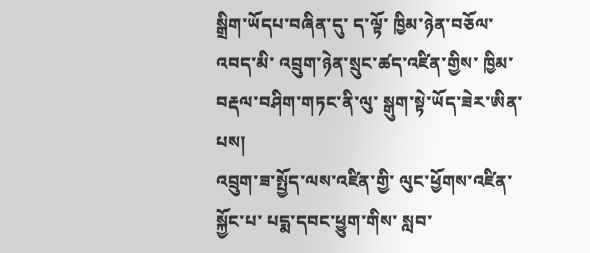སྒྲིག་ཡོདཔ་བཞིན་དུ་ ད་ལྟོ་ ཁྱིམ་ཉེན་བཅོལ་འབད་མི་ འབྲུག་ཉེན་སྲུང་ཚད་འཛིན་གྱིས་ ཁྱིམ་བརྡལ་བཤིག་གཏང་ནི་ལུ་ སྒུག་སྟེ་ཡོད་ཟེར་ཨིན་པས།
འབྲུག་ཟ་སྤྱོད་ལས་འཛིན་གྱི་ ལུང་ཕྱོགས་འཛིན་སྐྱོང་པ་ པདྨ་དབང་ཕྱུག་གིས་ སླབ་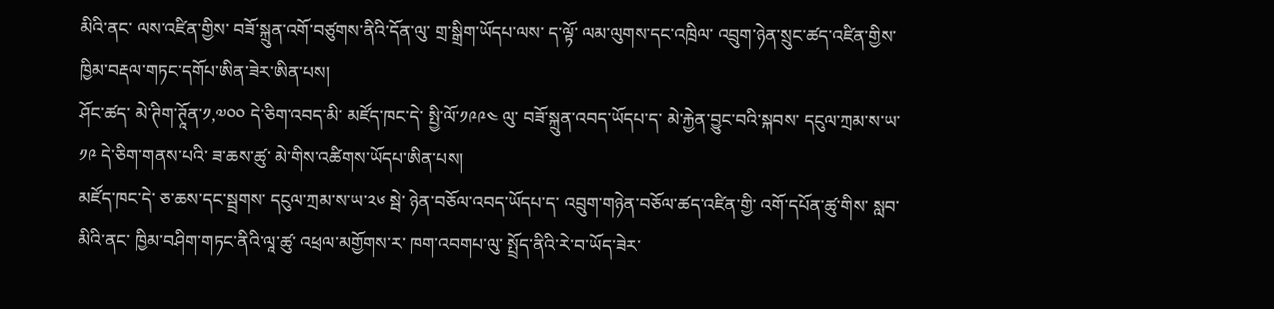མིའི་ནང་ ལས་འཛིན་གྱིས་ བཟོ་སྐྲུན་འགོ་བཙུགས་ནིའི་དོན་ལུ་ གྲ་སྒྲིག་ཡོདཔ་ལས་ ད་ལྟོ་ ལམ་ལུགས་དང་འཁྲིལ་ འབྲུག་ཉེན་སྲུང་ཚད་འཛིན་གྱིས་ ཁྱིམ་བརྡལ་གཏང་དགོཔ་ཨིན་ཟེར་ཨིན་པས།
ཤོང་ཚད་ མེ་ཊིག་ཊཱོན་༡,༧༠༠ དེ་ཅིག་འབད་མི་ མཛོད་ཁང་དེ་ སྤྱི་ལོ་༡༩༩༤ ལུ་ བཟོ་སྐྲུན་འབད་ཡོདཔ་ད་ མེ་རྐྱེན་བྱུང་བའི་སྐབས་ དངུལ་ཀྲམ་ས་ཡ་༡༩ དེ་ཅིག་གནས་པའི་ ཟ་ཆས་ཚུ་ མེ་གིས་འཚིགས་ཡོདཔ་ཨིན་པས།
མཛོད་ཁང་དེ་ ཅ་ཆས་དང་སྦྲགས་ དངུལ་ཀྲམ་ས་ཡ་༢༦ སྦེ་ ཉེན་བཅོལ་འབད་ཡོདཔ་ད་ འབྲུག་གཉེན་བཅོལ་ཚད་འཛིན་གྱི་ འགོ་དཔོན་ཚུ་གིས་ སླབ་མིའི་ནང་ ཁྱིམ་བཤིག་གཏང་ནིའི་ལཱ་ཚུ་ འཕྲལ་མགྱོགས་ར་ ཁག་འབགཔ་ལུ་ སྤྲོད་ནིའི་རེ་བ་ཡོད་ཟེར་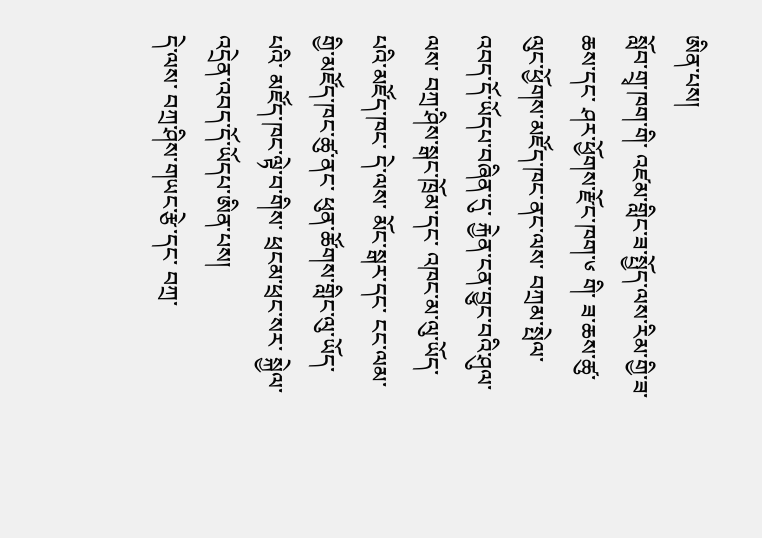ཨིན་པས།
སློབ་གྲྭ་ཁག་གི་ འཛམ་གླིང་ཟ་སྤྱོད་ལས་རིམ་གྱི་ཟ་ཆས་དང་ ཤར་ཕྱོགས་རྫོང་ཁག་༦ གི་ ཟ་ཆས་ཚུ་ ལུང་ཕྱོགས་མཛོད་ཁང་ནང་ལས་ བཀྲམ་སྤེལ་འབད་དོ་ཡོདཔ་བཞིན་དུ་ རྐྱེན་ངན་བྱུང་བའི་ཤུལ་ལས་ བཀྲ་ཤིས་སྒང་ཁྲོམ་དང་ འཁང་མ་ལུ་ཡོད་པའི་མཛོད་ཁང་ དེ་ལས་ མོང་སྒར་དང་ ངང་ལམ་གྱི་མཛོད་ཁང་ཚུ་ནང་ ཕུན་ཚོགས་གླིང་ལུ་ཡོད་པའི་ མཛོད་ཁང་ལྟེ་བ་གིས་ ཕྲངམ་ཕྲང་སར་ སྐྱེལ་འདྲེན་འབད་དོ་ཡོདཔ་ཨིན་པས།
དེ་ལས་ བཀྲ་ཤིས་གཡང་རྩེ་དང་ བཀྲ་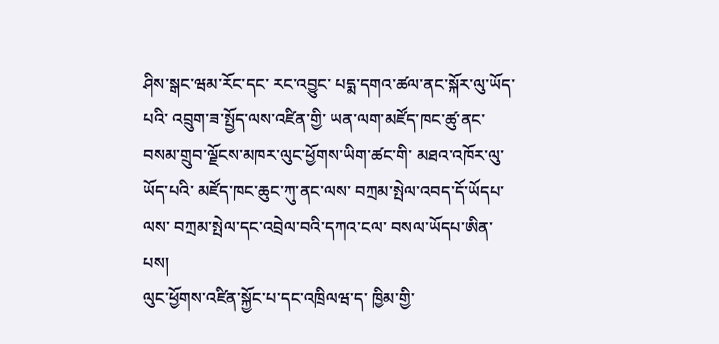ཤིས་སྒང་ཝམ་རོང་དང་ རང་འབྱུང་ པདྨ་དགའ་ཚལ་ནང་སྐོར་ལུ་ཡོད་པའི་ འབྲུག་ཟ་སྤྱོད་ལས་འཛིན་གྱི་ ཡན་ལག་མཛོད་ཁང་ཚུ་ནང་ བསམ་གྲུབ་ལྗོངས་མཁར་ལུང་ཕྱོགས་ཡིག་ཚང་གི་ མཐའ་འཁོར་ལུ་ཡོད་པའི་ མཛོད་ཁང་ཆུང་ཀུ་ནང་ལས་ བཀྲམ་སྤེལ་འབད་དོ་ཡོདཔ་ལས་ བཀྲམ་སྤེལ་དང་འབྲེལ་བའི་དཀའ་ངལ་ བསལ་ཡོདཔ་ཨིན་པས།
ལུང་ཕྱོགས་འཛིན་སྐྱོང་པ་དང་འཁྲིལཝ་ད་ ཁྱིམ་གྱི་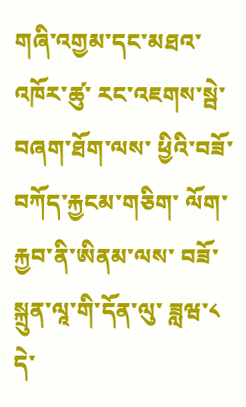གཞི་འགྱམ་དང་མཐའ་འཁོར་ཚུ་ རང་འཇགས་སྦེ་ བཞག་ཐོག་ལས་ ཕྱིའི་བཟོ་བཀོད་རྐྱངམ་གཅིག་ ལོག་རྐྱབ་ནི་ཨིནམ་ལས་ བཟོ་སྐྲུན་ལཱ་གི་དོན་ལུ་ ཟླཝ་༨ དེ་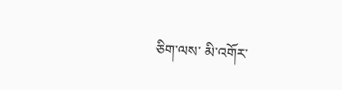ཅིག་ལས་ མི་འགོར་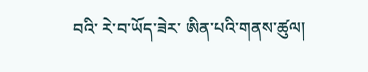བའི་ རེ་བ་ཡོད་ཟེར་ ཨིན་པའི་གནས་ཚུལ།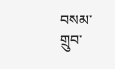བསམ་གྲུབ་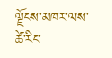ལྗོངས་མཁར་ལས་ ཚེ་རིང་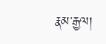རྣམ་རྒྱལ།